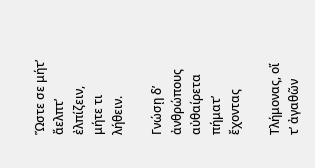Ὥστε σε μήτ’ ἄελπτ’ ἐλπίζειν, μήτε τι λήθειν.

Γνώσῃ δ’ ἀνθρώπους αὐθαίρετα πήματ’ ἔχοντας

Τλήμονας, οἵ τ’ ἀγαθῶν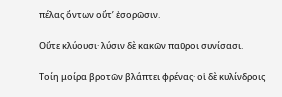πέλας ὄντων οὔτ’ ἐσορῶσιν.

Οὔτε κλύουσι· λύσιν δὲ κακῶν παῦροι συνίσασι.

Τοίη μοίρα βροτῶν βλάπτει φρένας· οἱ δὲ κυλίνδροις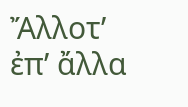Ἄλλοτ’ ἐπ’ ἄλλα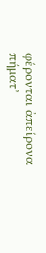φέρονται ἀπείρονα πήματ’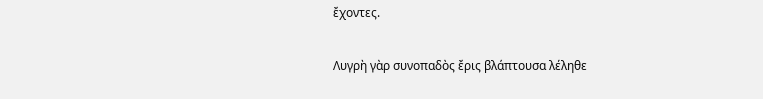ἔχοντες.

Λυγρὴ γὰρ συνοπαδὸς ἔρις βλάπτουσα λέληθε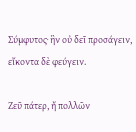Σύμφυτος· ἣν οὐ δεῖ προσάγειν, εἴκοντα δὲ φεύγειν.

Ζεῦ πάτερ, ἤ πολλῶν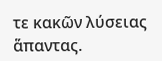τε κακῶν λύσειας ἅπαντας.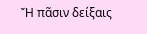Ἤ πᾶσιν δείξαις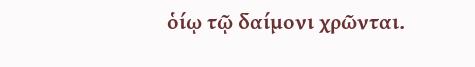ὁίῳ τῷ δαίμονι χρῶνται.